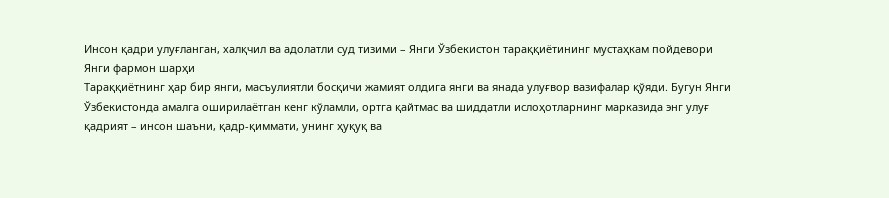Инсон қадри улуғланган, халқчил ва адолатли суд тизими – Янги Ўзбекистон тараққиётининг мустаҳкам пойдевори
Янги фармон шарҳи
Тараққиётнинг ҳар бир янги, масъулиятли босқичи жамият олдига янги ва янада улуғвор вазифалар қўяди. Бугун Янги Ўзбекистонда амалга оширилаётган кенг кўламли, ортга қайтмас ва шиддатли ислоҳотларнинг марказида энг улуғ қадрият – инсон шаъни, қадр-қиммати, унинг ҳуқуқ ва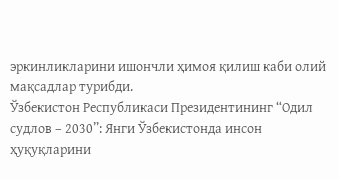эркинликларини ишончли ҳимоя қилиш каби олий мақсадлар турибди.
Ўзбекистон Республикаси Президентининг “Одил судлов – 2030”: Янги Ўзбекистонда инсон ҳуқуқларини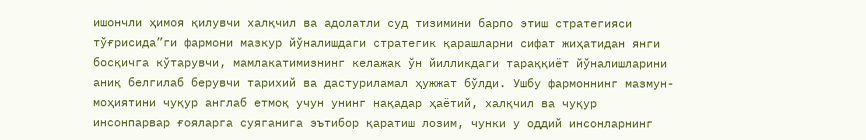ишончли ҳимоя қилувчи халқчил ва адолатли суд тизимини барпо этиш стратегияси тўғрисида”ги фармони мазкур йўналишдаги стратегик қарашларни сифат жиҳатидан янги босқичга кўтарувчи, мамлакатимизнинг келажак ўн йилликдаги тараққиёт йўналишларини аниқ белгилаб берувчи тарихий ва дастуриламал ҳужжат бўлди. Ушбу фармоннинг мазмун-моҳиятини чуқур англаб етмоқ учун унинг нақадар ҳаётий, халқчил ва чуқур инсонпарвар ғояларга суяганига эътибор қаратиш лозим, чунки у оддий инсонларнинг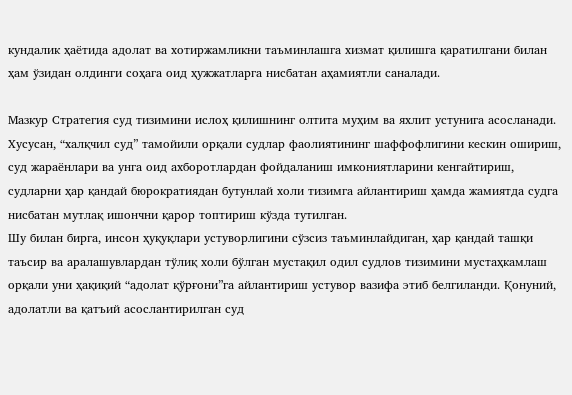кундалик ҳаётида адолат ва хотиржамликни таъминлашга хизмат қилишга қаратилгани билан ҳам ўзидан олдинги соҳага оид ҳужжатларга нисбатан аҳамиятли саналади.

Мазкур Стратегия суд тизимини ислоҳ қилишнинг олтита муҳим ва яхлит устунига асосланади. Хусусан, “халқчил суд” тамойили орқали судлар фаолиятининг шаффофлигини кескин ошириш, суд жараёнлари ва унга оид ахборотлардан фойдаланиш имкониятларини кенгайтириш, судларни ҳар қандай бюрократиядан бутунлай холи тизимга айлантириш ҳамда жамиятда судга нисбатан мутлақ ишончни қарор топтириш кўзда тутилган.
Шу билан бирга, инсон ҳуқуқлари устуворлигини сўзсиз таъминлайдиган, ҳар қандай ташқи таъсир ва аралашувлардан тўлиқ холи бўлган мустақил одил судлов тизимини мустаҳкамлаш орқали уни ҳақиқий “адолат қўрғони”га айлантириш устувор вазифа этиб белгиланди. Қонуний, адолатли ва қатъий асослантирилган суд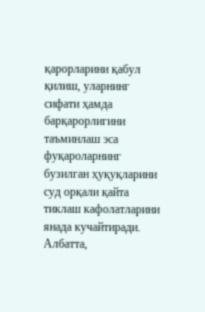қарорларини қабул қилиш, уларнинг сифати ҳамда барқарорлигини таъминлаш эса фуқароларнинг бузилган ҳуқуқларини суд орқали қайта тиклаш кафолатларини янада кучайтиради.
Албатта,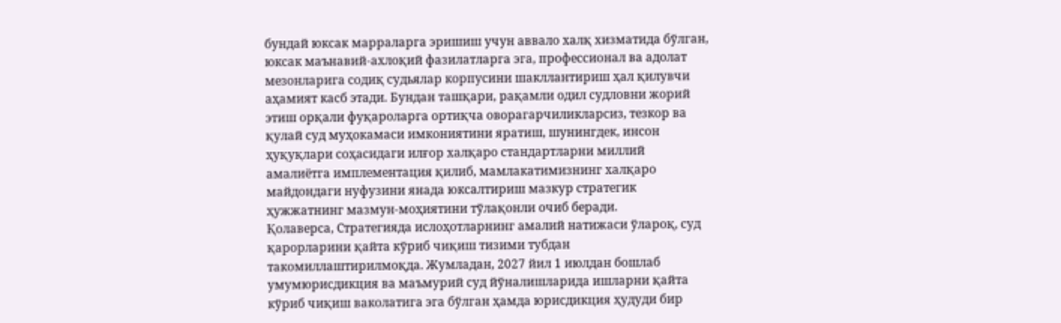бундай юксак марраларга эришиш учун аввало халқ хизматида бўлган, юксак маънавий-ахлоқий фазилатларга эга, профессионал ва адолат мезонларига содиқ судьялар корпусини шакллантириш ҳал қилувчи аҳамият касб этади. Бундан ташқари, рақамли одил судловни жорий этиш орқали фуқароларга ортиқча оворагарчиликларсиз, тезкор ва қулай суд муҳокамаси имкониятини яратиш, шунингдек, инсон ҳуқуқлари соҳасидаги илғор халқаро стандартларни миллий амалиётга имплементация қилиб, мамлакатимизнинг халқаро майдондаги нуфузини янада юксалтириш мазкур стратегик ҳужжатнинг мазмун-моҳиятини тўлақонли очиб беради.
Қолаверса, Стратегияда ислоҳотларнинг амалий натижаси ўлароқ, суд қарорларини қайта кўриб чиқиш тизими тубдан такомиллаштирилмоқда. Жумладан, 2027 йил 1 июлдан бошлаб умумюрисдикция ва маъмурий суд йўналишларида ишларни қайта кўриб чиқиш ваколатига эга бўлган ҳамда юрисдикция ҳудуди бир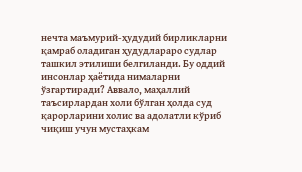нечта маъмурий-ҳудудий бирликларни қамраб оладиган ҳудудлараро судлар ташкил этилиши белгиланди. Бу оддий инсонлар ҳаётида нималарни ўзгартиради? Аввало, маҳаллий таъсирлардан холи бўлган ҳолда суд қарорларини холис ва адолатли кўриб чиқиш учун мустаҳкам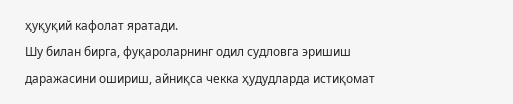ҳуқуқий кафолат яратади.
Шу билан бирга, фуқароларнинг одил судловга эришиш даражасини ошириш, айниқса чекка ҳудудларда истиқомат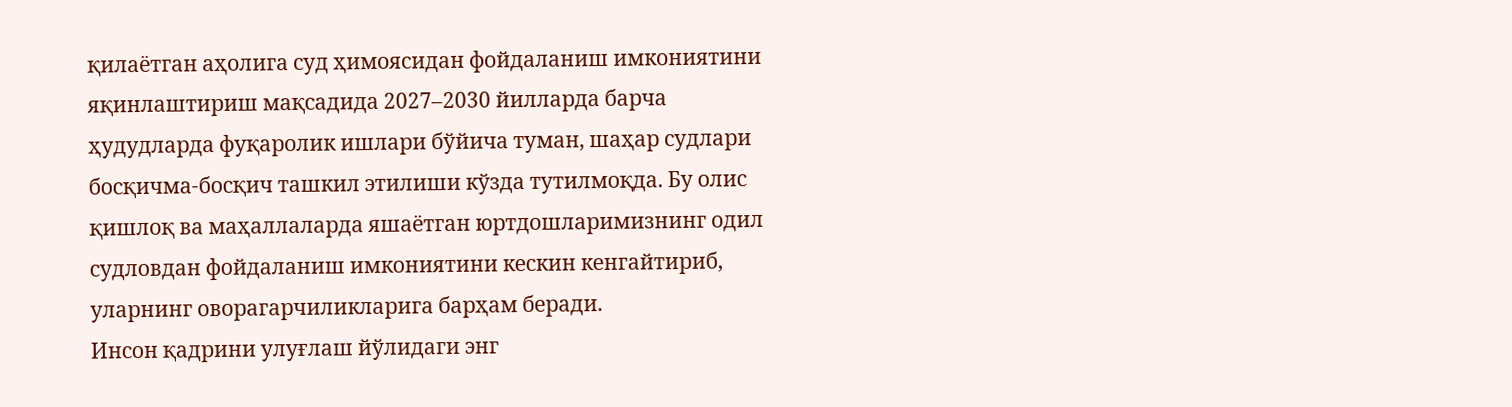қилаётган аҳолига суд ҳимоясидан фойдаланиш имкониятини яқинлаштириш мақсадида 2027–2030 йилларда барча ҳудудларда фуқаролик ишлари бўйича туман, шаҳар судлари босқичма-босқич ташкил этилиши кўзда тутилмоқда. Бу олис қишлоқ ва маҳаллаларда яшаётган юртдошларимизнинг одил судловдан фойдаланиш имкониятини кескин кенгайтириб, уларнинг оворагарчиликларига барҳам беради.
Инсон қадрини улуғлаш йўлидаги энг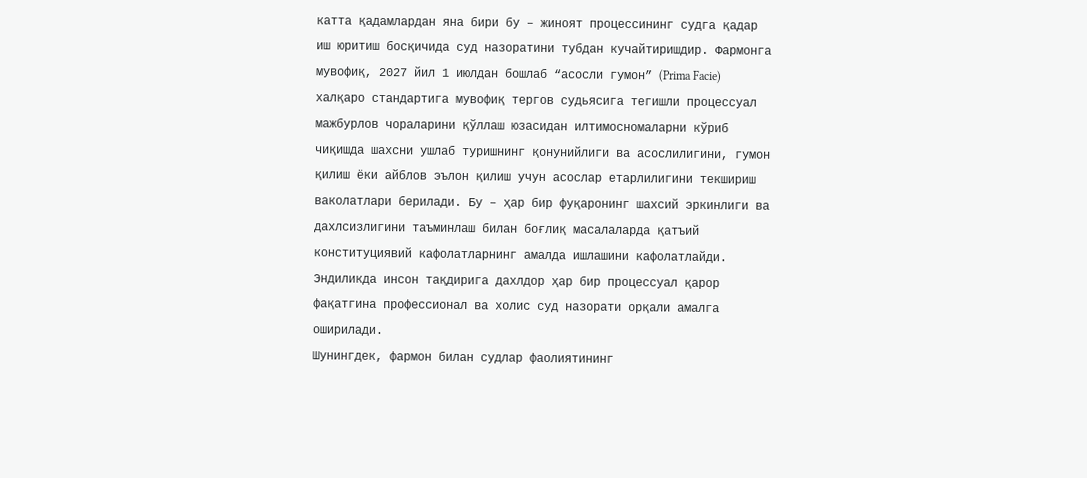катта қадамлардан яна бири бу – жиноят процессининг судга қадар иш юритиш босқичида суд назоратини тубдан кучайтиришдир. Фармонга мувофиқ, 2027 йил 1 июлдан бошлаб “асосли гумон” (Prima Facie) халқаро стандартига мувофиқ тергов судьясига тегишли процессуал мажбурлов чораларини қўллаш юзасидан илтимосномаларни кўриб чиқишда шахсни ушлаб туришнинг қонунийлиги ва асослилигини, гумон қилиш ёки айблов эълон қилиш учун асослар етарлилигини текшириш ваколатлари берилади. Бу – ҳар бир фуқаронинг шахсий эркинлиги ва дахлсизлигини таъминлаш билан боғлиқ масалаларда қатъий конституциявий кафолатларнинг амалда ишлашини кафолатлайди. Эндиликда инсон тақдирига дахлдор ҳар бир процессуал қарор фақатгина профессионал ва холис суд назорати орқали амалга оширилади.
Шунингдек, фармон билан судлар фаолиятининг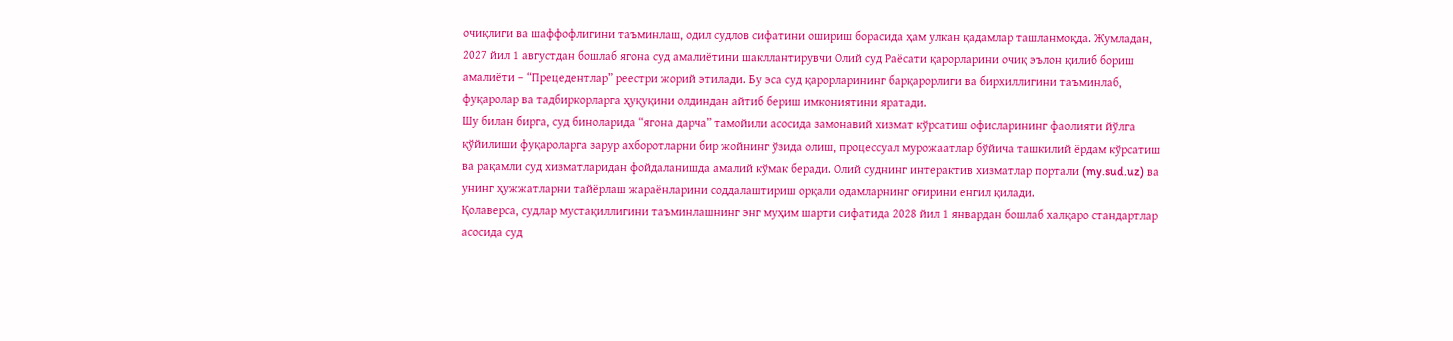очиқлиги ва шаффофлигини таъминлаш, одил судлов сифатини ошириш борасида ҳам улкан қадамлар ташланмоқда. Жумладан, 2027 йил 1 августдан бошлаб ягона суд амалиётини шакллантирувчи Олий суд Раёсати қарорларини очиқ эълон қилиб бориш амалиёти – “Прецедентлар” реестри жорий этилади. Бу эса суд қарорларининг барқарорлиги ва бирхиллигини таъминлаб, фуқаролар ва тадбиркорларга ҳуқуқини олдиндан айтиб бериш имкониятини яратади.
Шу билан бирга, суд биноларида “ягона дарча” тамойили асосида замонавий хизмат кўрсатиш офисларининг фаолияти йўлга қўйилиши фуқароларга зарур ахборотларни бир жойнинг ўзида олиш, процессуал мурожаатлар бўйича ташкилий ёрдам кўрсатиш ва рақамли суд хизматларидан фойдаланишда амалий кўмак беради. Олий суднинг интерактив хизматлар портали (my.sud.uz) ва унинг ҳужжатларни тайёрлаш жараёнларини соддалаштириш орқали одамларнинг оғирини енгил қилади.
Қолаверса, судлар мустақиллигини таъминлашнинг энг муҳим шарти сифатида 2028 йил 1 январдан бошлаб халқаро стандартлар асосида суд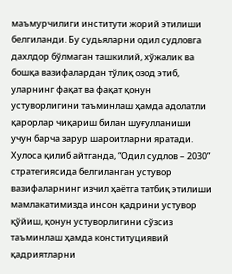маъмурчилиги институти жорий этилиши белгиланди. Бу судьяларни одил судловга дахлдор бўлмаган ташкилий, хўжалик ва бошқа вазифалардан тўлиқ озод этиб, уларнинг фақат ва фақат қонун устуворлигини таъминлаш ҳамда адолатли қарорлар чиқариш билан шуғулланиши учун барча зарур шароитларни яратади.
Хулоса қилиб айтганда, “Одил судлов – 2030” стратегиясида белгиланган устувор вазифаларнинг изчил ҳаётга татбиқ этилиши мамлакатимизда инсон қадрини устувор қўйиш, қонун устуворлигини сўзсиз таъминлаш ҳамда конституциявий қадриятларни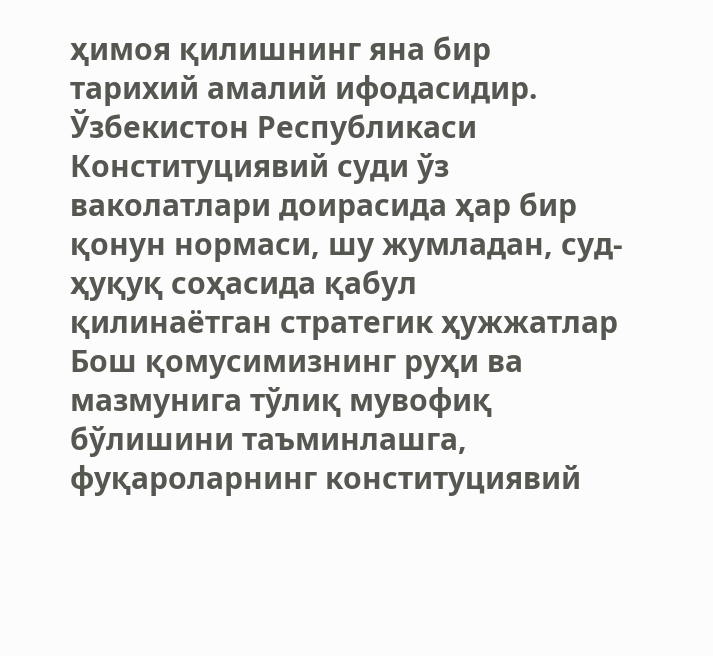ҳимоя қилишнинг яна бир тарихий амалий ифодасидир.
Ўзбекистон Республикаси Конституциявий суди ўз ваколатлари доирасида ҳар бир қонун нормаси, шу жумладан, суд-ҳуқуқ соҳасида қабул қилинаётган стратегик ҳужжатлар Бош қомусимизнинг руҳи ва мазмунига тўлиқ мувофиқ бўлишини таъминлашга, фуқароларнинг конституциявий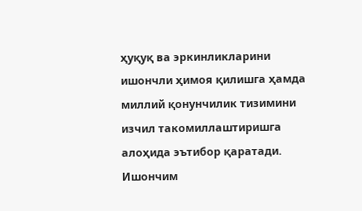ҳуқуқ ва эркинликларини ишончли ҳимоя қилишга ҳамда миллий қонунчилик тизимини изчил такомиллаштиришга алоҳида эътибор қаратади.
Ишончим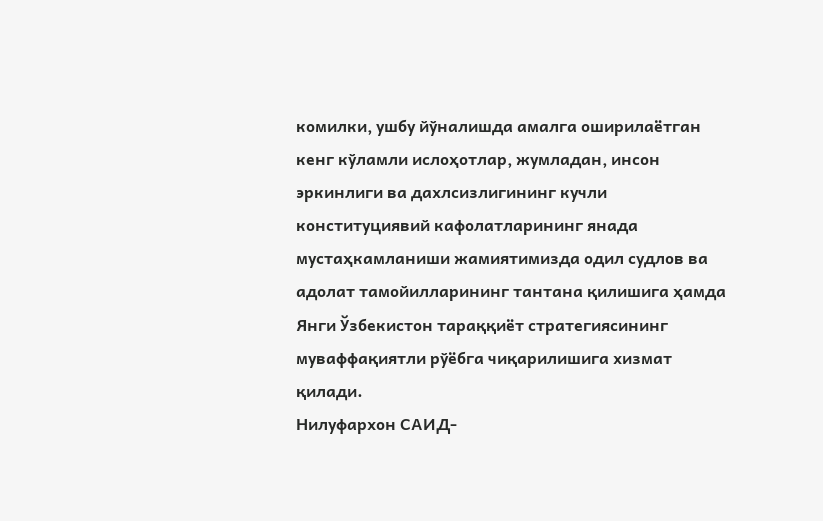комилки, ушбу йўналишда амалга оширилаётган кенг кўламли ислоҳотлар, жумладан, инсон эркинлиги ва дахлсизлигининг кучли конституциявий кафолатларининг янада мустаҳкамланиши жамиятимизда одил судлов ва адолат тамойилларининг тантана қилишига ҳамда Янги Ўзбекистон тараққиёт стратегиясининг муваффақиятли рўёбга чиқарилишига хизмат қилади.
Нилуфархон САИД-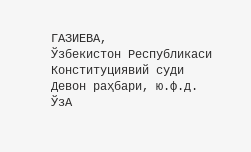ГАЗИЕВА,
Ўзбекистон Республикаси
Конституциявий суди
Девон раҳбари, ю.ф.д.
ЎзА